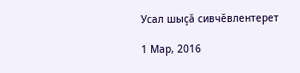Усал шыçă сивчĕвлентерет

1 Мар, 2016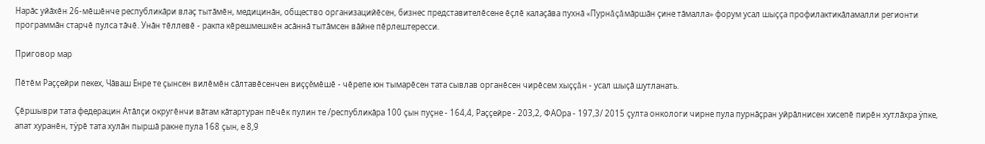Нарăс уйăхĕн 26-мĕшĕнче республикăри влаç тытăмĕн, медицинăн, общество организацийĕсен, бизнес представителĕсене ĕçлĕ калаçăва пухнă «Пурнăçăмăршăн çине тăмалла» форум усал шыççа профилактикăламалли регионти программăн старчĕ пулса тăчĕ. Унăн тĕллевĕ - ракпа кĕрешмешкĕн асăннă тытăмсен вăйне пĕрлештересси.

Приговор мар

Пĕтĕм Раççейри пекех, Чăваш Енре те çынсен вилĕмĕн сăлтавĕсенчен виççĕмĕшĕ - чĕрепе юн тымарĕсен тата сывлав органĕсен чирĕсем хыççăн - усал шыçă шутланать.

Çĕршыври тата федерацин Атăлçи округĕнчи вăтам кăтартуран пĕчĕк пулин те /республикăра 100 çын пуçне - 164,4, Раççейре - 203,2, ФАОра - 197,3/ 2015 çулта онкологи чирне пула пурнăçран уйрăлнисен хисепĕ пирĕн хутлăхра ÿпке, апат хуранĕн, тÿрĕ тата хулăн пыршă ракне пула 168 çын, е 8,9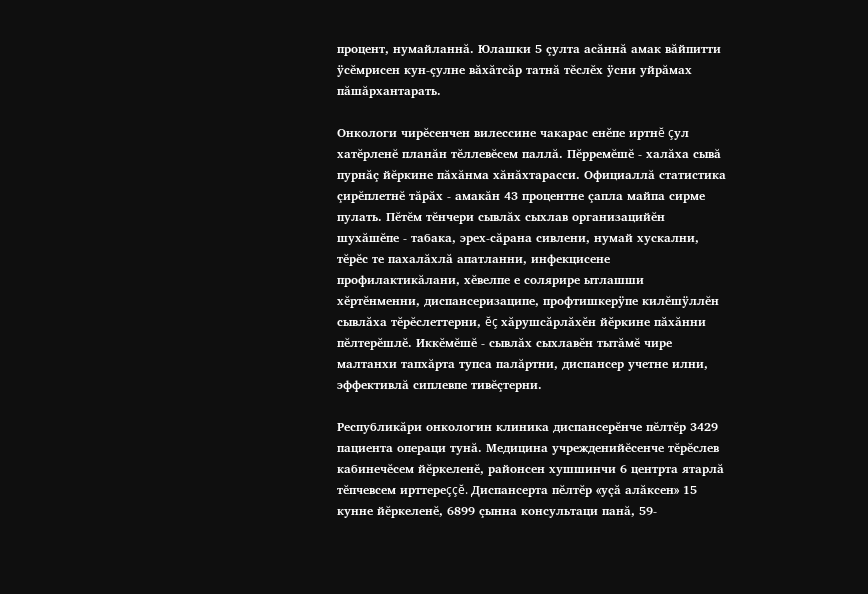процент, нумайланнă. Юлашки 5 çулта асăннă амак вăйпитти ÿсĕмрисен кун-çулне вăхăтсăр татнă тĕслĕх ÿсни уйрăмах пăшăрхантарать.

Онкологи чирĕсенчен вилессине чакарас енĕпе иртнĕ çул хатĕрленĕ планăн тĕллевĕсем паллă. Пĕрремĕшĕ - халăха сывă пурнăç йĕркине пăхăнма хăнăхтарасси. Официаллă статистика çирĕплетнĕ тăрăх - амакăн 43 процентне çапла майпа сирме пулать. Пĕтĕм тĕнчери сывлăх сыхлав организацийĕн шухăшĕпе - табака, эрех-сăрана сивлени, нумай хускални, тĕрĕс те пахалăхлă апатланни, инфекцисене профилактикăлани, хĕвелпе е солярире ытлашши хĕртĕнменни, диспансеризаципе, профтишкерÿпе килĕшÿллĕн сывлăха тĕрĕслеттерни, ĕç хăрушсăрлăхĕн йĕркине пăхăнни пĕлтерĕшлĕ. Иккĕмĕшĕ - сывлăх сыхлавĕн тытăмĕ чире малтанхи тапхăрта тупса палăртни, диспансер учетне илни, эффективлă сиплевпе тивĕçтерни.

Республикăри онкологин клиника диспансерĕнче пĕлтĕр 3429 пациента операци тунă. Медицина учрежденийĕсенче тĕрĕслев кабинечĕсем йĕркеленĕ, районсен хушшинчи 6 центрта ятарлă тĕпчевсем ирттереççĕ. Диспансерта пĕлтĕр «уçă алăксен» 15 кунне йĕркеленĕ, 6899 çынна консультаци панă, 59-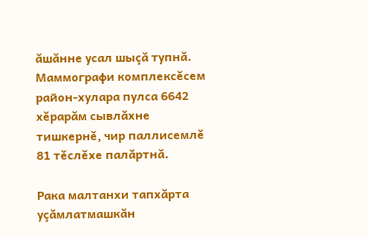ăшăнне усал шыçă тупнă. Маммографи комплексĕсем район-хулара пулса 6642 хĕрарăм сывлăхне тишкернĕ, чир паллисемлĕ 81 тĕслĕхе палăртнă.

Рака малтанхи тапхăрта уçăмлатмашкăн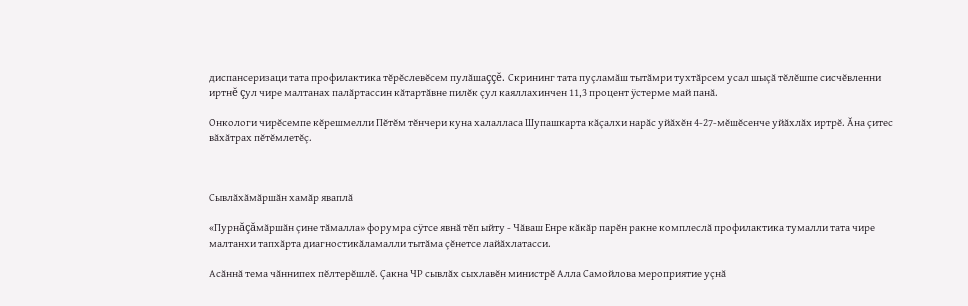диспансеризаци тата профилактика тĕрĕслевĕсем пулăшаççĕ. Скрининг тата пуçламăш тытăмри тухтăрсем усал шыçă тĕлĕшпе сисчĕвленни иртнĕ çул чире малтанах палăртассин кăтартăвне пилĕк çул каяллахинчен 11,3 процент ÿстерме май панă.

Онкологи чирĕсемпе кĕрешмелли Пĕтĕм тĕнчери куна халалласа Шупашкарта кăçалхи нарăс уйăхĕн 4-27-мĕшĕсенче уйăхлăх иртрĕ. Ăна çитес вăхăтрах пĕтĕмлетĕç.



Сывлăхăмăршăн хамăр яваплă

«Пурнăçăмăршăн çине тăмалла» форумра сÿтсе явнă тĕп ыйту - Чăваш Енре кăкăр парĕн ракне комплеслă профилактика тумалли тата чире малтанхи тапхăрта диагностикăламалли тытăма çĕнетсе лайăхлатасси.

Асăннă тема чăннипех пĕлтерĕшлĕ. Çакна ЧР сывлăх сыхлавĕн министрĕ Алла Самойлова мероприятие уçнă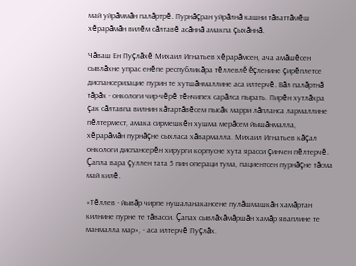май уйрăммăн палăртрĕ. Пурнăçран уйрăлнă кашни тăваттăмĕш хĕрарăмăн вилĕм сăлтавĕ асăннă амакпа çыхăннă.

Чăваш Ен Пуçлăхĕ Михаил Игнатьев хĕрарăмсен, ача амăшĕсен сывлăхне упрас енĕпе республикăра тĕллевлĕ ĕçленине çирĕплетсе диспансеризацие пурин те хутшăнмаллине аса илтерчĕ. Вăл палăртнă тăрăх - онкологи чир-чĕрĕ тĕнчипех сарăлса пырать. Пирĕн хутлăхра çак сăлтавпа вилнин кăтартăвĕсем пысăк марри лăпланса лармаллине пĕлтермест, амака сирмешкĕн хушма мерăсем йышăнмалла, хĕрарăмăн пурнăçне сыхласа хăвармалла. Михаил Игнатьев кăçал онкологи диспансерĕн хирурги корпусне хута ярасси çинчен пĕлтерчĕ. Çапла вара çуллен тата 5 пин операци тума, пациентсен пурнăçне тăсма май килĕ.

«Тĕллев - йывăр чирпе нушаланакансене пулăшмашкăн хамăртан килнине пурне те тăвасси. Çапах сывлăхăмăршăн хамăр яваплине те манмалла мар», - аса илтерчĕ Пуçлăх.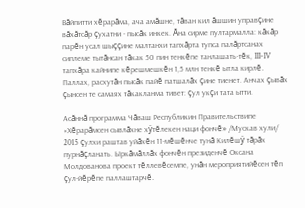Вăйпитти хĕрарăма, ача амăшне, тăван кил ăшшин управçине вăхăтсăр çухатни - пысăк инкек. Ăна сирме пултармалла: кăкăр парĕн усал шыççине малтанхи тапхăрта тупса палăртсанах сиплеме тытăнсан тăкак 50 пин тенкĕпе танлашать-тĕк, III-IV тапхăра кайнипе кĕрешмешкĕн 1,5 млн тенкĕ ытла кирлĕ. Паллах, расхутăн пысăк пайĕ патшалăх çине тиенет. Анчах çывăх çынсен те самаях тăкакланма тивет: çул укçи тата ытти.

Асăннă программа Чăваш Республикин Правительствипе «Хĕрарăмсен сывлăхне хÿтĕлекен наци фончĕ» /Мускав хули/ 2015 çулхи раштав уйăхĕн 11-мĕшĕнче тунă Килĕшÿ тăрăх пурнăçланать. Ыркăмăллăх фончĕн президенчĕ Оксана Молдованова проект тĕллевĕсемпе, унăн мероприятийĕсен тĕп çул-йĕрĕпе паллаштарчĕ.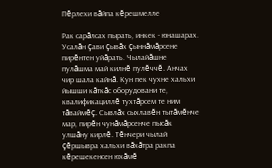Пĕрлехи вăйпа кĕрешмелле

Рак сарăлсах пырать, инкек - юнашарах. Усалăн çави çывăх çыннăмăрсене пирĕнтен уйăрать. Чылайăшне пулăшма май килнĕ пулĕччĕ. Анчах чир шала кайнă. Кун пек чухне хальхи йышши кăткăс оборудовани те, квалификациллĕ тухтăрсем те ним тăваймĕç. Сывлăх сыхлавĕн тытăмĕнче мар, пирĕн чунăмăрсенче пысăк улшăну кирлĕ. Тĕнчери чылай çĕршывра хальхи вăхăтра ракпа кĕрешекенсен юхăмĕ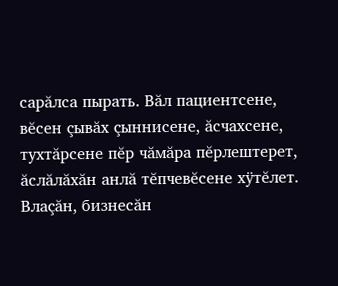сарăлса пырать. Вăл пациентсене, вĕсен çывăх çыннисене, ăсчахсене, тухтăрсене пĕр чăмăра пĕрлештерет, ăслăлăхăн анлă тĕпчевĕсене хÿтĕлет. Влаçăн, бизнесăн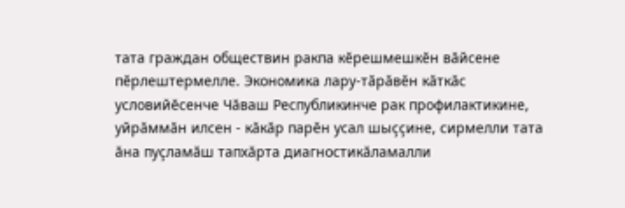тата граждан обществин ракпа кĕрешмешкĕн вăйсене пĕрлештермелле. Экономика лару-тăрăвĕн кăткăс условийĕсенче Чăваш Республикинче рак профилактикине, уйрăммăн илсен - кăкăр парĕн усал шыççине, сирмелли тата ăна пуçламăш тапхăрта диагностикăламалли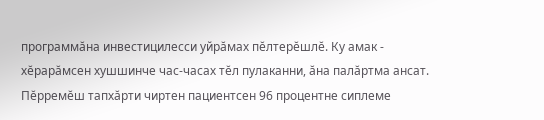программăна инвестицилесси уйрăмах пĕлтерĕшлĕ. Ку амак - хĕрарăмсен хушшинче час-часах тĕл пулаканни, ăна палăртма ансат. Пĕрремĕш тапхăрти чиртен пациентсен 96 процентне сиплеме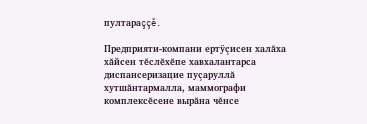пултараççĕ.

Предприяти-компани ертÿçисен халăха хăйсен тĕслĕхĕпе хавхалантарса диспансеризацие пуçаруллă хутшăнтармалла, маммографи комплексĕсене вырăна чĕнсе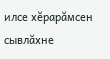илсе хĕрарăмсен сывлăхне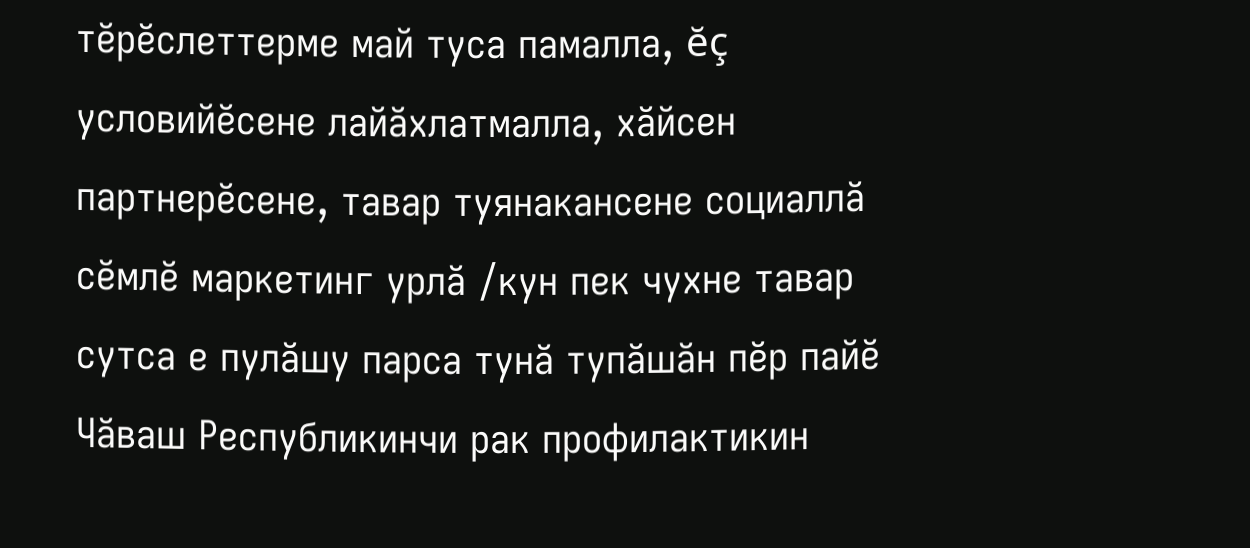тĕрĕслеттерме май туса памалла, ĕç условийĕсене лайăхлатмалла, хăйсен партнерĕсене, тавар туянакансене социаллă сĕмлĕ маркетинг урлă /кун пек чухне тавар сутса е пулăшу парса тунă тупăшăн пĕр пайĕ Чăваш Республикинчи рак профилактикин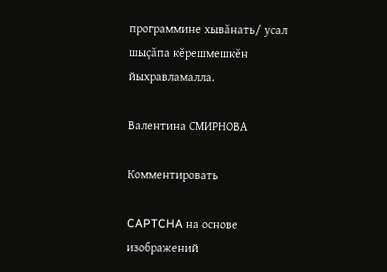программине хывăнать/ усал шыçăпа кĕрешмешкĕн йыхравламалла.

Валентина СМИРНОВА

Комментировать

CAPTCHA на основе изображений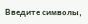Введите символы,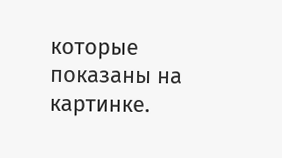которые показаны на картинке.